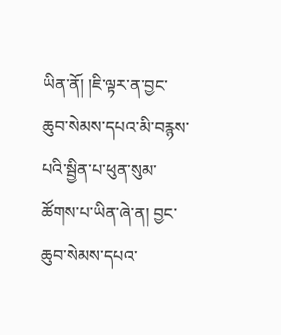ཡིན་ནོ། །ཇི་ལྟར་ན་བྱང་ཆུབ་སེམས་དཔའ་མི་བརྙས་པའི་སྦྱིན་པ་ཕུན་སུམ་ཚོགས་པ་ཡིན་ཞེ་ན། བྱང་ཆུབ་སེམས་དཔའ་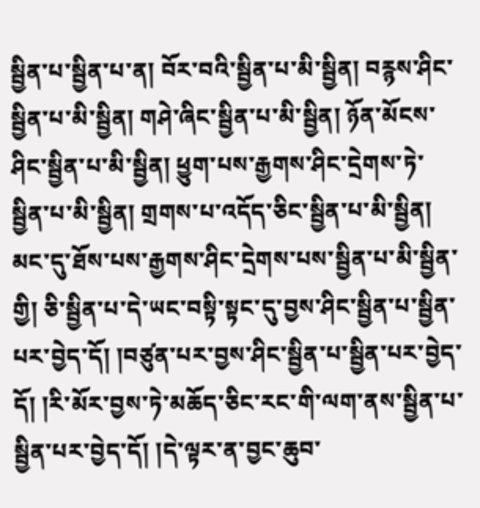སྦྱིན་པ་སྦྱིན་པ་ན། བོར་བའི་སྦྱིན་པ་མི་སྦྱིན། བརྙས་ཤིང་སྦྱིན་པ་མི་སྦྱིན། གཤེ་ཞིང་སྦྱིན་པ་མི་སྦྱིན། ཉོན་མོངས་ཤིང་སྦྱིན་པ་མི་སྦྱིན། ཕྱུག་པས་རྒྱགས་ཤིང་དྲེགས་ཏེ་སྦྱིན་པ་མི་སྦྱིན། གྲགས་པ་འདོད་ཅིང་སྦྱིན་པ་མི་སྦྱིན། མང་དུ་ཐོས་པས་རྒྱགས་ཤིང་དྲེགས་པས་སྦྱིན་པ་མི་སྦྱིན་གྱི། ཅི་སྦྱིན་པ་དེ་ཡང་བསྟི་སྟང་དུ་བྱས་ཤིང་སྦྱིན་པ་སྦྱིན་པར་བྱེད་དོ། །བཙུན་པར་བྱས་ཤིང་སྦྱིན་པ་སྦྱིན་པར་བྱེད་དོ། །རི་མོར་བྱས་ཏེ་མཆོད་ཅིང་རང་གི་ལག་ནས་སྦྱིན་པ་སྦྱིན་པར་བྱེད་དོ། །དེ་ལྟར་ན་བྱང་ཆུབ་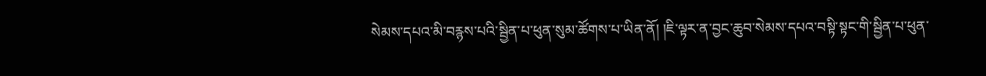སེམས་དཔའ་མི་བརྙས་པའི་སྦྱིན་པ་ཕུན་སུམ་ཚོགས་པ་ཡིན་ནོ། །ཇི་ལྟར་ན་བྱང་ཆུབ་སེམས་དཔའ་བསྟི་སྟང་གི་སྦྱིན་པ་ཕུན་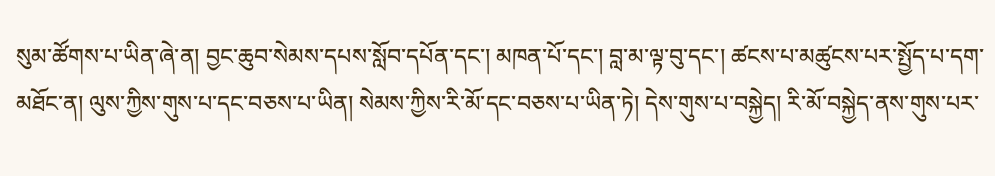སུམ་ཚོགས་པ་ཡིན་ཞེ་ན། བྱང་ཆུབ་སེམས་དཔས་སློབ་དཔོན་དང་། མཁན་པོ་དང་། བླ་མ་ལྟ་བུ་དང་། ཚངས་པ་མཚུངས་པར་སྤྱོད་པ་དག་མཐོང་ན། ལུས་ཀྱིས་གུས་པ་དང་བཅས་པ་ཡིན། སེམས་ཀྱིས་རི་མོ་དང་བཅས་པ་ཡིན་ཏེ། དེས་གུས་པ་བསྐྱེད། རི་མོ་བསྐྱེད་ནས་གུས་པར་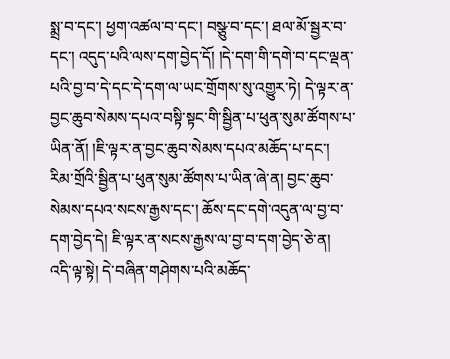སྨྲ་བ་དང་། ཕྱག་འཚལ་བ་དང་། བསྩུ་བ་དང་། ཐལ་མོ་སྦྱར་བ་དང་། འདུད་པའི་ལས་དག་བྱེད་དོ། །དེ་དག་གི་དགེ་བ་དང་ལྡན་པའི་བྱ་བ་དེ་དང་དེ་དག་ལ་ཡང་གྲོགས་སུ་འགྱུར་ཏེ། དེ་ལྟར་ན་བྱང་ཆུབ་སེམས་དཔའ་བསྟི་སྟང་གི་སྦྱིན་པ་ཕུན་སུམ་ཚོགས་པ་ཡིན་ནོ། །ཇི་ལྟར་ན་བྱང་ཆུབ་སེམས་དཔའ་མཆོད་པ་དང་། རིམ་གྲོའི་སྦྱིན་པ་ཕུན་སུམ་ཚོགས་པ་ཡིན་ཞེ་ན། བྱང་ཆུབ་སེམས་དཔའ་སངས་རྒྱས་དང་། ཆོས་དང་དགེ་འདུན་ལ་བྱ་བ་དག་བྱེད་དེ། ཇི་ལྟར་ན་སངས་རྒྱས་ལ་བྱ་བ་དག་བྱེད་ཅེ་ན། འདི་ལྟ་སྟེ། དེ་བཞིན་གཤེགས་པའི་མཆོད་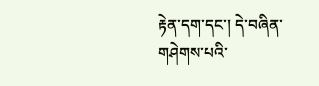རྟེན་དག་དང་། དེ་བཞིན་གཤེགས་པའི་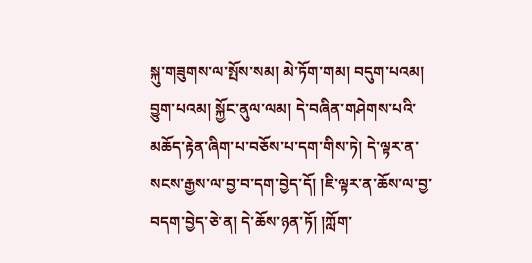སྐུ་གཟུགས་ལ་སྤོས་སམ། མེ་ཏོག་གམ། བདུག་པའམ། བྱུག་པའམ། སྐྱོང་ནུལ་ལམ། དེ་བཞིན་གཤེགས་པའི་མཆོད་རྟེན་ཞིག་པ་བཅོས་པ་དག་གིས་ཏེ། དེ་ལྟར་ན་སངས་རྒྱས་ལ་བྱ་བ་དག་བྱེད་དོ། །ཇི་ལྟར་ན་ཆོས་ལ་བྱ་བདག་བྱེད་ཅེ་ན། དེ་ཆོས་ཉན་ཏོ། །ཀློག་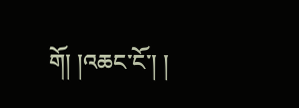གོ། །འཆང་ངོ་། །